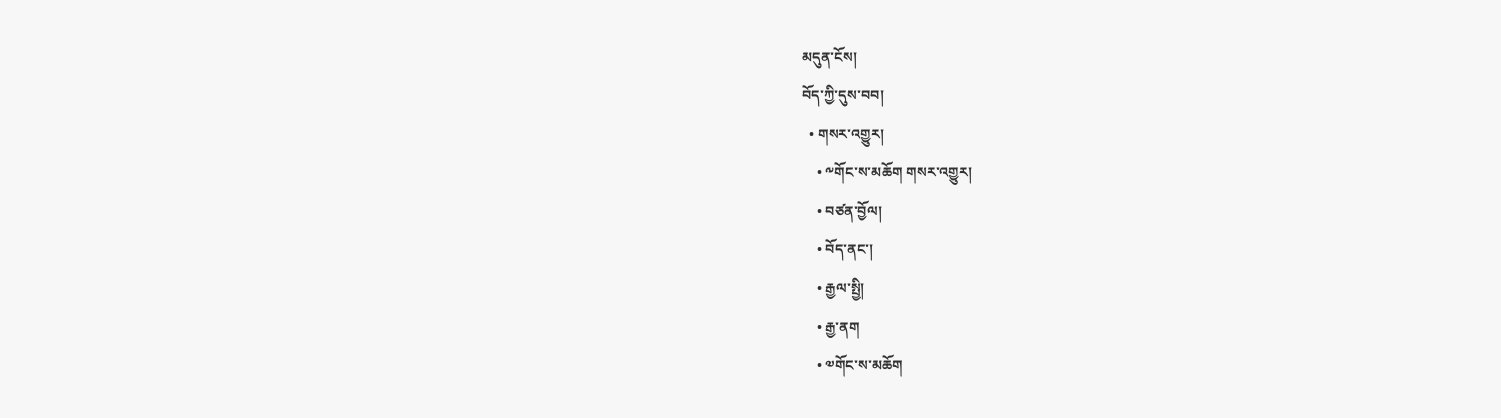མདུན་ངོས།
བོད་ཀྱི་དུས་བབ།
  • གསར་འགྱུར།
    • ༸གོང་ས་མཆོག གསར་འགྱུར།
    • བཙན་བྱོལ།
    • བོད་ནང་།
    • རྒྱལ་སྤྱི།
    • རྒྱ་ནག
    • ༧གོང་ས་མཆོག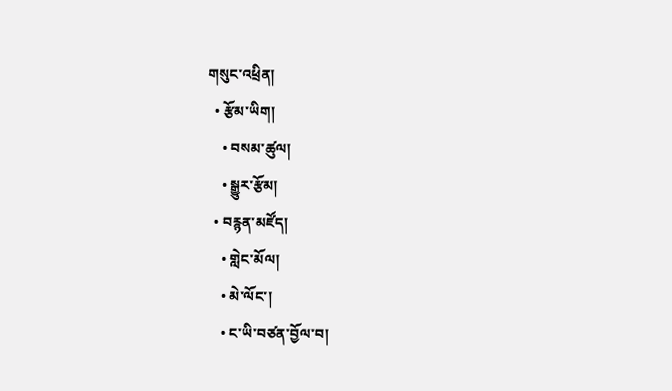གསུང་འཕྲིན།
  • རྩོམ་ཡིག།
    • བསམ་ཚུལ།
    • སྒྱུར་རྩོམ།
  • བརྙན་མཛོད།
    • གླེང་མོལ།
    • མེ་ལོང་།
    • ང་ཡི་བཙན་བྱོལ་བ།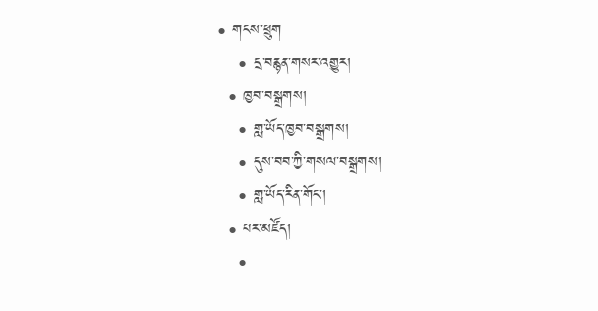• གངས་ཕྲུག
    • དྲ་བརྙན་གསར་འགྱུར།
  • ཁྱབ་བསྒྲགས།
    • གླ་ཡོད་ཁྱབ་བསྒྲགས།
    • དུས་བབ་ཀྱི་གསལ་བསྒྲགས།
    • གླ་ཡོད་རིན་གོང་།
  • པར་མཛོད།
    •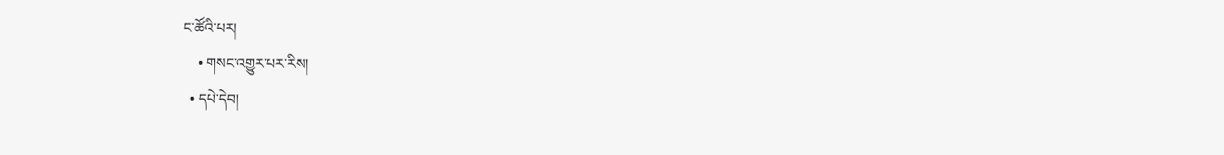ང་ཚོའི་པར།
    • གསང་འགྱུར་པར་རིས།
  • དཔེ་དེབ།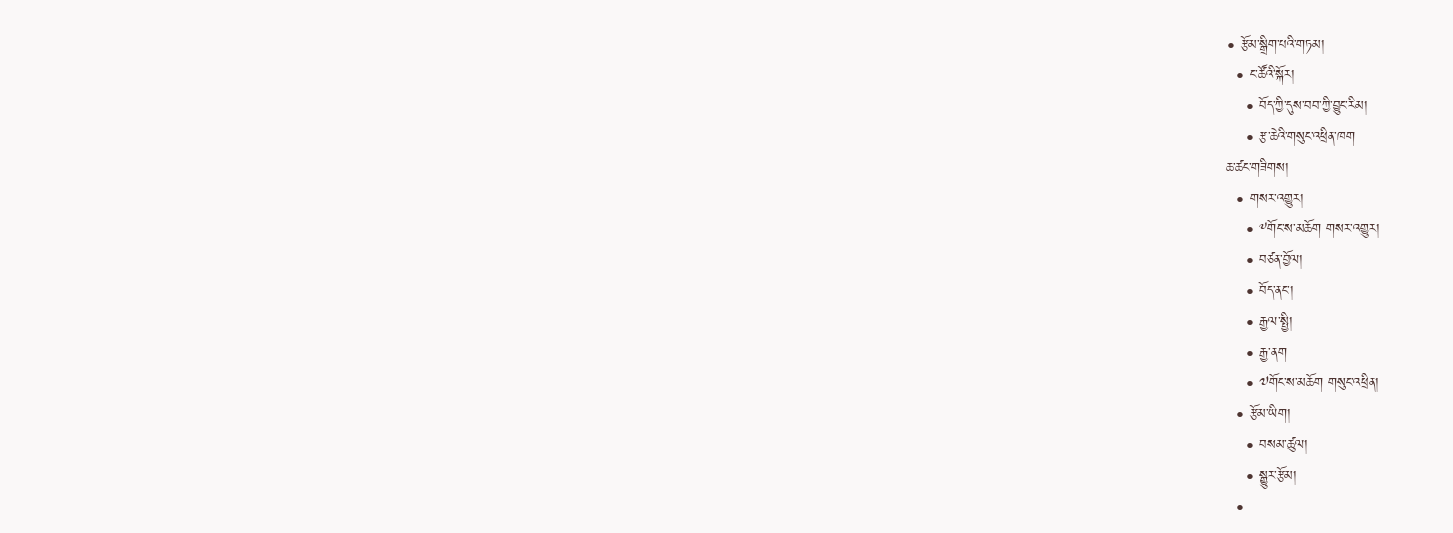• རྩོམ་སྒྲིག་པའི་གཏམ།
  • ང་ཚོའི་སྐོར།
    • བོད་ཀྱི་དུས་བབ་ཀྱི་བྱུང་རིམ།
    • རྩ་ཆེའི་གསུང་འཕྲིན་ཁག
ཆ་ཚང་གཟིགས།
  • གསར་འགྱུར།
    • ༸གོང་ས་མཆོག གསར་འགྱུར།
    • བཙན་བྱོལ།
    • བོད་ནང་།
    • རྒྱལ་སྤྱི།
    • རྒྱ་ནག
    • ༧གོང་ས་མཆོག གསུང་འཕྲིན།
  • རྩོམ་ཡིག།
    • བསམ་ཚུལ།
    • སྒྱུར་རྩོམ།
  •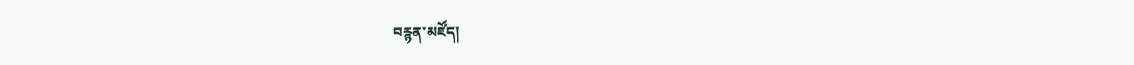བརྙན་མཛོད།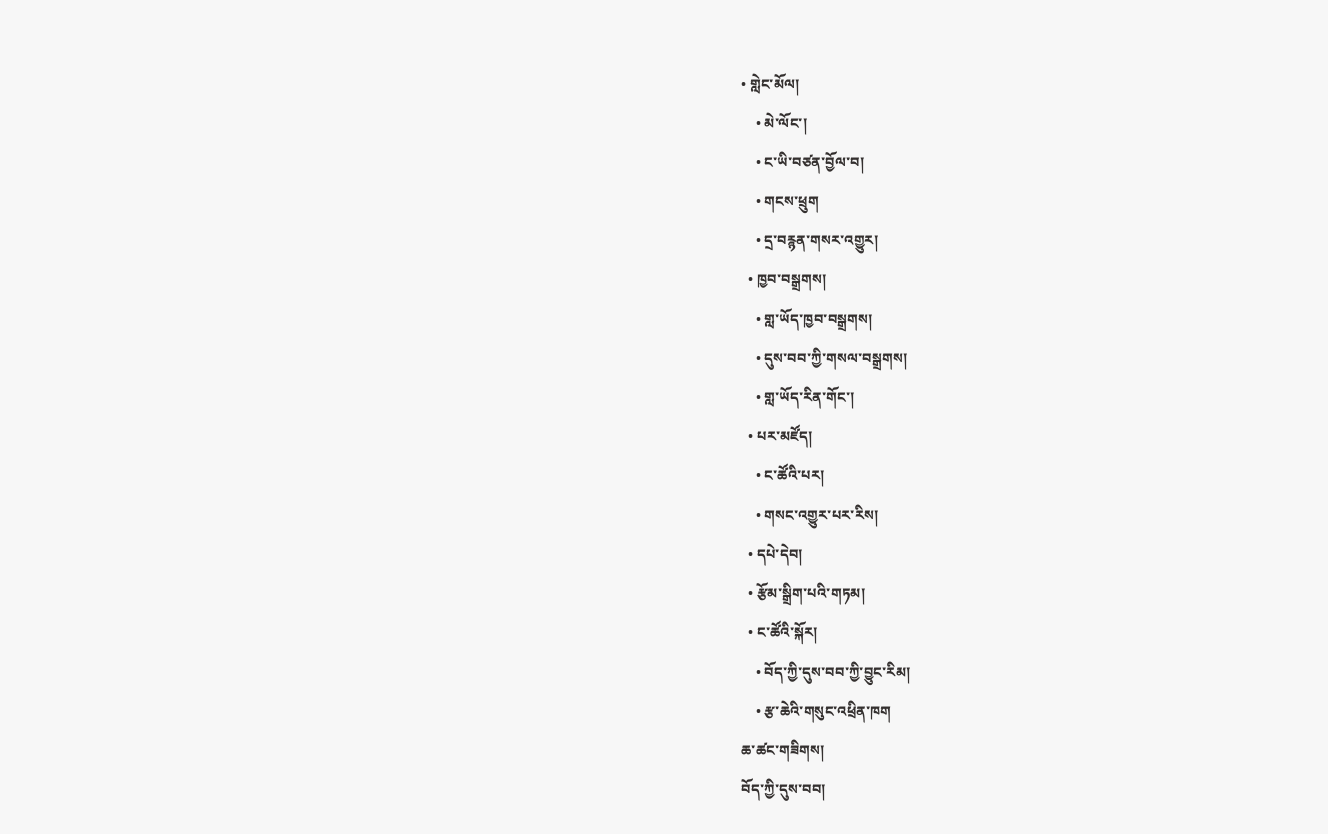• གླེང་མོལ།
    • མེ་ལོང་།
    • ང་ཡི་བཙན་བྱོལ་བ།
    • གངས་ཕྲུག
    • དྲ་བརྙན་གསར་འགྱུར།
  • ཁྱབ་བསྒྲགས།
    • གླ་ཡོད་ཁྱབ་བསྒྲགས།
    • དུས་བབ་ཀྱི་གསལ་བསྒྲགས།
    • གླ་ཡོད་རིན་གོང་།
  • པར་མཛོད།
    • ང་ཚོའི་པར།
    • གསང་འགྱུར་པར་རིས།
  • དཔེ་དེབ།
  • རྩོམ་སྒྲིག་པའི་གཏམ།
  • ང་ཚོའི་སྐོར།
    • བོད་ཀྱི་དུས་བབ་ཀྱི་བྱུང་རིམ།
    • རྩ་ཆེའི་གསུང་འཕྲིན་ཁག
ཆ་ཚང་གཟིགས།
བོད་ཀྱི་དུས་བབ།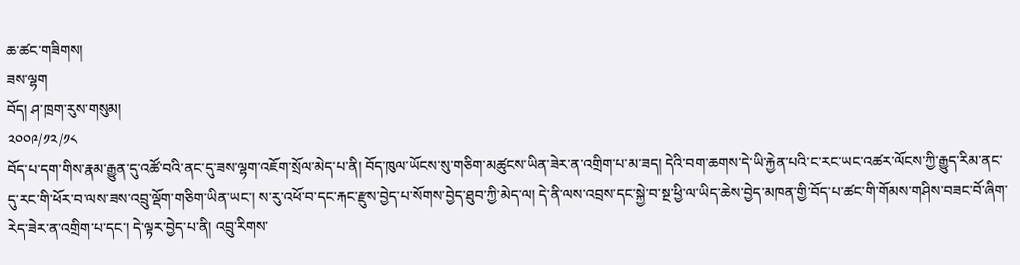ཆ་ཚང་གཟིགས།
ཟས་ལྷག
བོད། ཤ་ཁྲག་རུས་གསུམ།
༢༠༠༩/༡༢/༡༨
བོད་པ་དག་གིས་རྣམ་རྒྱུན་དུ་འཚོ་བའི་ནང་དུ་ཟས་ལྷག་འཇོག་སྲོལ་མེད་པ་ནི། བོད་ཁུལ་ཡོངས་སུ་གཅིག་མཚུངས་ཡིན་ཟེར་ན་འགྲིག་པ་མ་ཟད། དེའི་བག་ཆགས་དེ་ཡི་རྐྱེན་པའི་ང་རང་ཡང་འཚར་ལོངས་ཀྱི་རྒྱུད་རིམ་ནང་དུ་རང་གི་ཕོར་བ་ལས་ཟས་འབྲུ་ལྡོག་གཅིག་ཡིན་ཡང་། ས་རུ་འཕོ་བ་དང་རྐང་རྫུས་བྱེད་པ་སོགས་བྱེད་ཐུབ་ཀྱི་མེད་ལ། དེ་ནི་ལས་འབྲས་དང་སྐྱེ་བ་སྔ་ཕྱི་ལ་ཡིད་ཆེས་བྱེད་མཁན་གྱི་བོད་པ་ཚང་གི་གོམས་གཤིས་བཟང་བོ་ཞིག་རེད་ཟེར་ན་འགྲིག་པ་དང་། དེ་ལྟར་བྱེད་པ་ནི། འབྲུ་རིགས་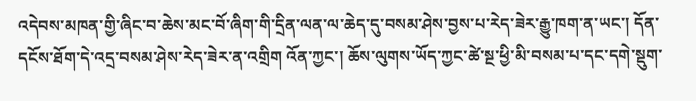འདེབས་མཁན་གྱི་ཞིང་བ་ཆེས་མང་བོ་ཞིག་གི་དྲིན་ལན་ལ་ཆེད་དུ་བསམ་ཤེས་བྱས་པ་རེད་ཟེར་རྒྱུ་ཁག་ན་ཡང་། དོན་དངོས་ཐོག་དེ་འདྲ་བསམ་ཤེས་རེད་ཟེར་ན་འགྲིག འོན་ཀྱང་། ཆོས་ལུགས་ཡོད་ཀྱང་ཚེ་སྔ་ཕྱི་མི་བསམ་པ་དང་དགེ་སྡུག་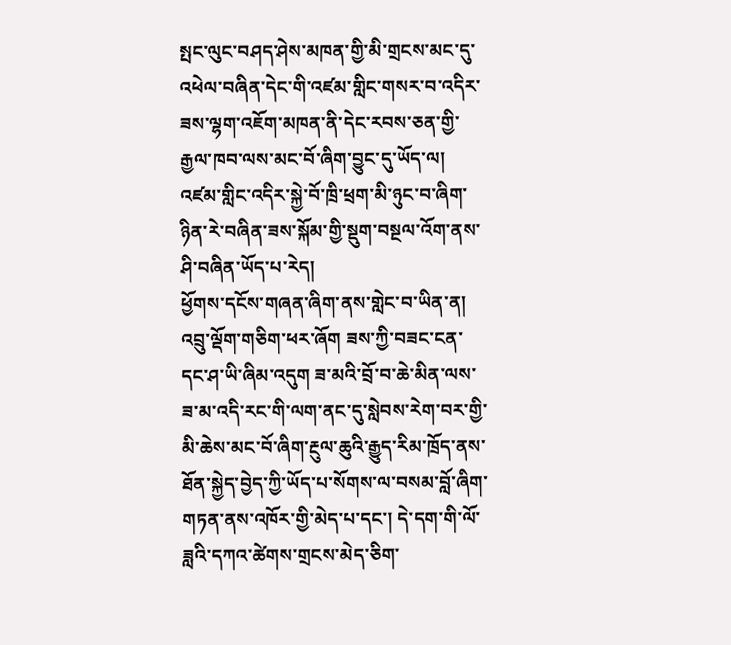སྤང་ལུང་བཤད་ཤེས་མཁན་གྱི་མི་གྲངས་མང་དུ་འཕེལ་བཞིན་དེང་གི་འཛམ་གླིང་གསར་བ་འདིར་ཟས་ལྷག་འཇོག་མཁན་ནི་དེང་རབས་ཅན་གྱི་རྒྱལ་ཁབ་ལས་མང་བོ་ཞིག་བྱུང་དུ་ཡོད་ལ། འཛམ་གླིང་འདིར་སྐྱེ་བོ་ཁྲི་ཕྲག་མི་ཉུང་བ་ཞིག་ཉིན་རེ་བཞིན་ཟས་སྐོམ་གྱི་སྡུག་བསྔལ་འོག་ནས་ཤི་བཞིན་ཡོད་པ་རེད།
ཕྱོགས་དངོས་གཞན་ཞིག་ནས་གླེང་བ་ཡིན་ན། འབྲུ་ལྡོག་གཅིག་ཕར་ཞོག ཟས་ཀྱི་བཟང་ངན་དང་ཤ་ཡི་ཞིམ་འདུག ཟ་མའི་བྲོ་བ་ཆེ་མིན་ལས་ཟ་མ་འདི་རང་གི་ལག་ནང་དུ་སླེབས་རེག་བར་གྱི་མི་ཆེས་མང་བོ་ཞིག་རྔུལ་ཆུའི་རྒྱུད་རིམ་ཁྲོད་ནས་ཐོན་སྐྱེད་བྱེད་ཀྱི་ཡོད་པ་སོགས་ལ་བསམ་བློ་ཞིག་གཏན་ནས་འཁོར་གྱི་མེད་པ་དང་། དེ་དག་གི་ལོ་ཟླའི་དཀའ་ཚེགས་གྲངས་མེད་ཅིག་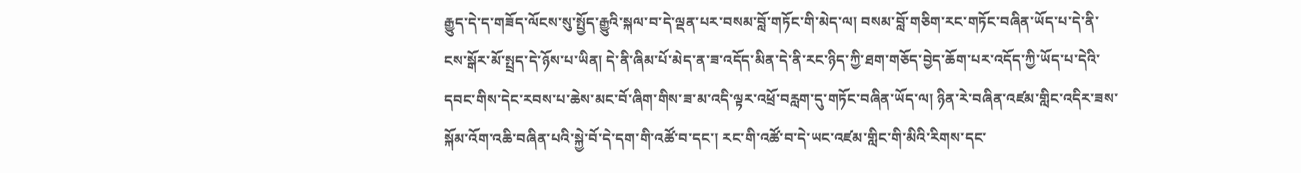རྒྱུད་དེ་ད་གཟོད་ལོངས་སུ་སྤྱོད་རྒྱུའི་སྐལ་བ་དེ་ལྡན་པར་བསམ་བློ་གཏོང་གི་མེད་ལ། བསམ་བློ་གཅིག་རང་གཏོང་བཞིན་ཡོད་པ་དེ་ནི་ངས་སྒོར་མོ་སྤྲད་དེ་ཉོས་པ་ཡིན། དེ་ནི་ཞིམ་པོ་མེད་ན་ཟ་འདོད་མིན་དེ་ནི་རང་ཉིད་ཀྱི་ཐག་གཅོད་བྱེད་ཆོག་པར་འདོད་ཀྱི་ཡོད་པ་དེའི་དབང་གིས་དེང་རབས་པ་ཆེས་མང་བོ་ཞིག་གིས་ཟ་མ་འདི་ལྟར་འཕྲོ་བརླག་དུ་གཏོང་བཞིན་ཡོད་ལ། ཉིན་རེ་བཞིན་འཛམ་གླིང་འདིར་ཟས་སྐོམ་འོག་འཆི་བཞིན་པའི་སྐྱེ་བོ་དེ་དག་གི་འཚོ་བ་དང་། རང་གི་འཚོ་བ་དེ་ཡང་འཛམ་གླིང་གི་མིའི་རིགས་དང་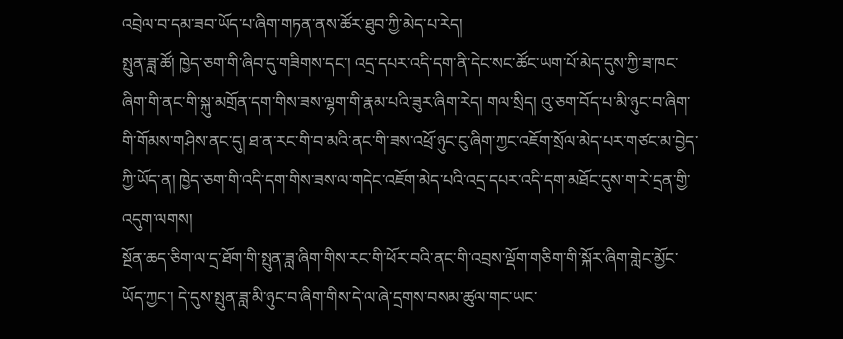འབྲེལ་བ་དམ་ཟབ་ཡོད་པ་ཞིག་གཏན་ནས་ཚོར་ཐུབ་ཀྱི་མེད་པ་རེད།
སྤུན་ཟླ་ཚོ། ཁྱེད་ཅག་གི་ཞིབ་དུ་གཟིགས་དང་། འདྲ་དཔར་འདི་དག་ནི་དེང་སང་ཚོང་ཡག་པོ་མེད་དུས་ཀྱི་ཟ་ཁང་ཞིག་གི་ནང་གི་སྐུ་མགྲོན་དག་གིས་ཟས་ལྷག་གི་རྣམ་པའི་ཟུར་ཞིག་རེད། གལ་སྲིད། འུ་ཅག་བོད་པ་མི་ཉུང་བ་ཞིག་གི་གོམས་གཤིས་ནང་དུ། ཐ་ན་རང་གི་བ་མའི་ནང་གི་ཟས་འཕྲོ་ཉུང་ངུ་ཞིག་ཀྱང་འཇོག་སྲོལ་མེད་པར་གཙང་མ་བྱེད་ཀྱི་ཡོད་ན། ཁྱེད་ཅག་གི་འདི་དག་གིས་ཟས་ལ་གདེང་འཇོག་མེད་པའི་འདྲ་དཔར་འདི་དག་མཐོང་དུས་ག་རེ་དྲན་གྱི་འདུག་ལགས།
སྔོན་ཆད་ཅིག་ལ་དྲ་ཐོག་གི་སྤུན་ཟླ་ཞིག་གིས་རང་གི་ཕོར་བའི་ནང་གི་འབྲས་ལྡོག་གཅིག་གི་སྐོར་ཞིག་གླེང་མྱོང་ཡོད་ཀྱང་། དེ་དུས་སྤུན་ཟླ་མི་ཉུང་བ་ཞིག་གིས་དེ་ལ་ཞེ་དྲགས་བསམ་ཚུལ་གང་ཡང་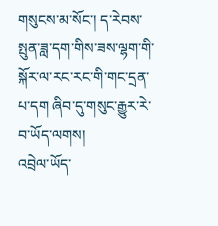གསུངས་མ་སོང་། ད་རེབས་སྤུན་ཟླ་དག་གིས་ཟས་ལྷག་གི་སྐོར་ལ་རང་རང་གི་གང་དྲན་པ་དག ཞིབ་དུ་གསུང་རྒྱུར་རེ་བ་ཡོད་ལགས།
འབྲེལ་ཡོད་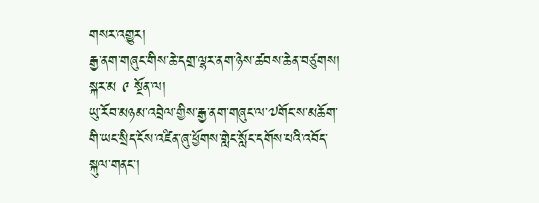གསར་འགྱུར།
རྒྱ་ནག་གཞུང་གིས་ཆེ་དགྲ་ལྷར་ནག་ཉེས་ཚབས་ཆེན་བཙུགས།
སྐར་མ ༩ སྔོན་ལ།
ཡུ་རོབ་མཉམ་འབྲེལ་གྱིས་རྒྱ་ནག་གཞུང་ལ་༧གོང་ས་མཆོག་གི་ཡང་སྲིད་ངོས་འཛིན་ཞུ་ཕྱོགས་གླེང་སློང་དགོས་པའི་འབོད་སྐུལ་གནང་།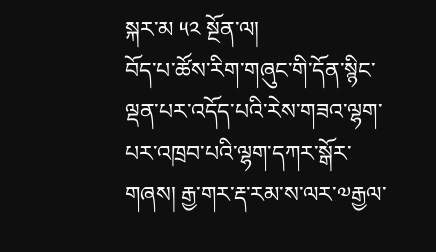སྐར་མ ༥༢ སྔོན་ལ།
བོད་པ་ཚོས་རིག་གཞུང་གི་དོན་སྙིང་ལྡན་པར་འདོད་པའི་རེས་གཟའ་ལྷག་པར་འཁྲབ་པའི་ལྷག་དཀར་སྒོར་གཞས། རྒྱ་གར་རྡ་རམ་ས་ལར་༧རྒྱལ་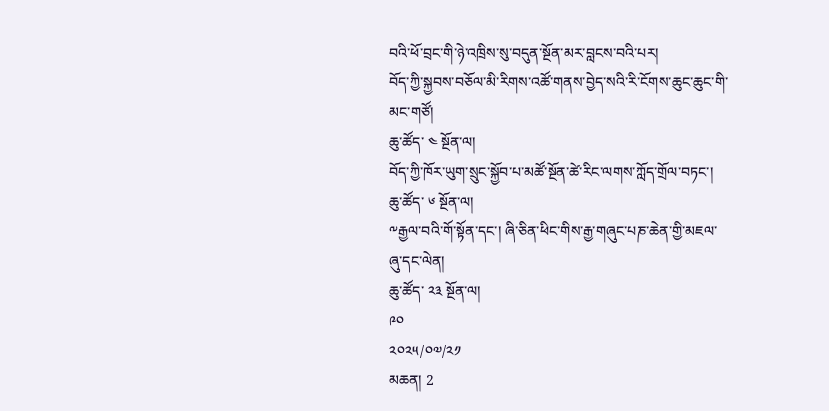བའི་ཕོ་བྲང་གི་ཉེ་འཁྲིས་སུ་བདུན་སྔོན་མར་བླངས་བའི་པར།
བོད་ཀྱི་སྐྱབས་བཅོལ་མི་རིགས་འཚོ་གནས་བྱེད་སའི་རི་ངོགས་ཆུང་ཆུང་གི་མང་གཙོ།
ཆུ་ཚོད་ ༤ སྔོན་ལ།
བོད་ཀྱི་ཁོར་ཡུག་སྲུང་སྐྱོབ་པ་མཚོ་སྔོན་ཚེ་རིང་ལགས་ཀློད་གྲོལ་བཏང་།
ཆུ་ཚོད་ ༦ སྔོན་ལ།
༸རྒྱལ་བའི་གོ་སྟོན་དང་། ཞི་ཅིན་ཕིང་གིས་རྒྱ་གཞུང་པཎ་ཆེན་གྱི་མཇལ་ཞུ་དང་ལེན།
ཆུ་ཚོད་ ༢༣ སྔོན་ལ།
༩༠
༢༠༢༥/༠༧/༢༡
མཆན། 2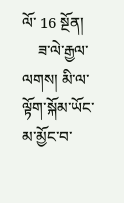ལོ་ 16 སྔོན།
    ཟ་ལེ་རྒྱལ་ལགས། མི་ལ་ལྟོག་སྐོམ་ཡོང་མ་མྱོང་བ་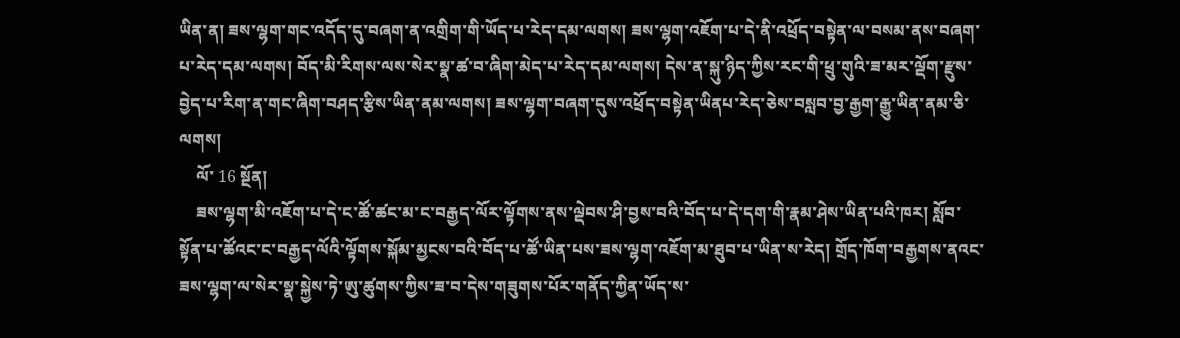ཡིན་ན། ཟས་ལྷག་གང་འདོད་དུ་བཞག་ན་འགྲིག་གི་ཡོད་པ་རེད་དམ་ལགས། ཟས་ལྷག་འཇོག་པ་དེ་ནི་འཕྲོད་བསྟེན་ལ་བསམ་ནས་བཞག་པ་རེད་དམ་ལགས། བོད་མི་རིགས་ལས་སེར་སྣ་ཚ་བ་ཞིག་མེད་པ་རེད་དམ་ལགས། དེས་ན་སྐུ་ཉིད་ཀྱིས་རང་གི་ཕྲུ་གུའི་ཟ་མར་ལྡོག་རྫུས་བྱེད་པ་རིག་ན་གང་ཞིག་བཤད་རྩིས་ཡིན་ནམ་ལགས། ཟས་ལྷག་བཞག་དུས་འཕྲོད་བསྟེན་ཡིནཔ་རེད་ཅེས་བསླབ་བྱ་རྒྱག་རྒྱུ་ཡིན་ནམ་ཅི་ལགས།
    ལོ་ 16 སྔོན།
    ཟས་ལྷག་མི་འཇོག་པ་དེ་ང་ཚོ་ཚང་མ་ང་བརྒྱད་ལོར་ལྟོགས་ནས་ལྡེབས་ཤི་བྱས་བའི་བོད་པ་དེ་དག་གི་རྣམ་ཤེས་ཡིན་པའི་ཁར། སློབ་སྟོན་པ་ཚོའང་ང་བརྒྱད་ལོའི་ལྟོགས་སྐོམ་མྱངས་བའི་བོད་པ་ཚོ་ཡིན་པས་ཟས་ལྷག་འཇོག་མ་ཐུབ་པ་ཡིན་ས་རེད། གྲོད་ཁོག་བརྒྱགས་ནའང་ཟས་ལྷག་ལ་སེར་སྣ་སྐྱེས་ཏེ་ཨུ་ཚུགས་ཀྱིས་ཟ་བ་དེས་གཟུགས་པོར་གནོད་ཀྱིན་ཡོད་ས་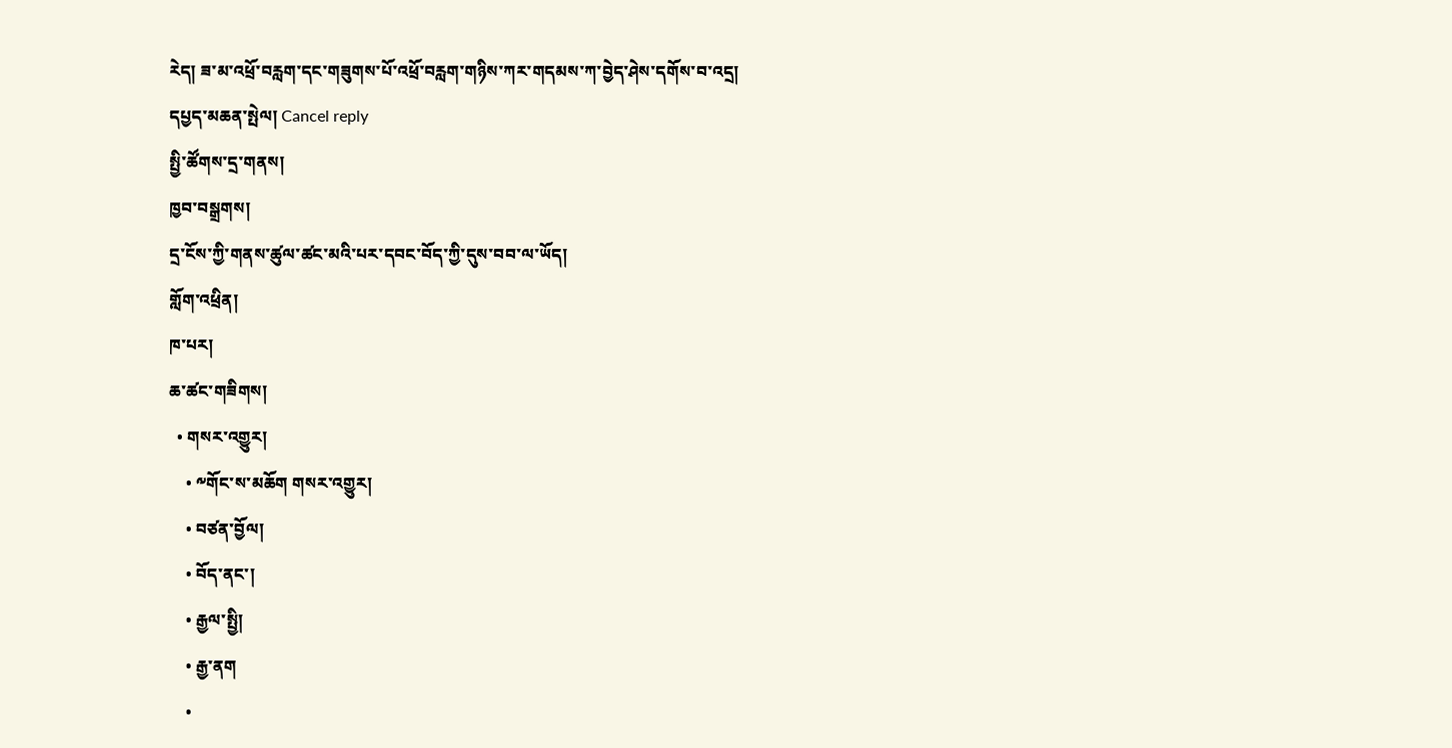རེད། ཟ་མ་འཕྲོ་བརླག་དང་གཟུགས་པོ་འཕྲོ་བརླག་གཉིས་ཀར་གདམས་ཀ་བྱེད་ཤེས་དགོས་བ་འདྲ།
དཔྱད་མཆན་སྤེལ། Cancel reply
སྤྱི་ཚོགས་དྲ་གནས།
ཁྱབ་བསྒྲགས།
དྲ་ངོས་ཀྱི་གནས་ཚུལ་ཚང་མའི་པར་དབང་བོད་ཀྱི་དུས་བབ་ལ་ཡོད།
གློག་འཕྲིན།
ཁ་པར།
ཆ་ཚང་གཟིགས།
  • གསར་འགྱུར།
    • ༸གོང་ས་མཆོག གསར་འགྱུར།
    • བཙན་བྱོལ།
    • བོད་ནང་།
    • རྒྱལ་སྤྱི།
    • རྒྱ་ནག
    •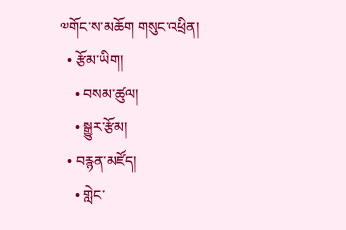༧གོང་ས་མཆོག གསུང་འཕྲིན།
  • རྩོམ་ཡིག།
    • བསམ་ཚུལ།
    • སྒྱུར་རྩོམ།
  • བརྙན་མཛོད།
    • གླེང་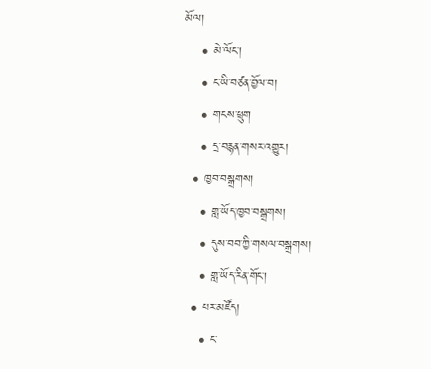མོལ།
    • མེ་ལོང་།
    • ང་ཡི་བཙན་བྱོལ་བ།
    • གངས་ཕྲུག
    • དྲ་བརྙན་གསར་འགྱུར།
  • ཁྱབ་བསྒྲགས།
    • གླ་ཡོད་ཁྱབ་བསྒྲགས།
    • དུས་བབ་ཀྱི་གསལ་བསྒྲགས།
    • གླ་ཡོད་རིན་གོང་།
  • པར་མཛོད།
    • ང་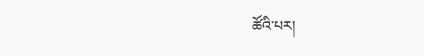ཚོའི་པར།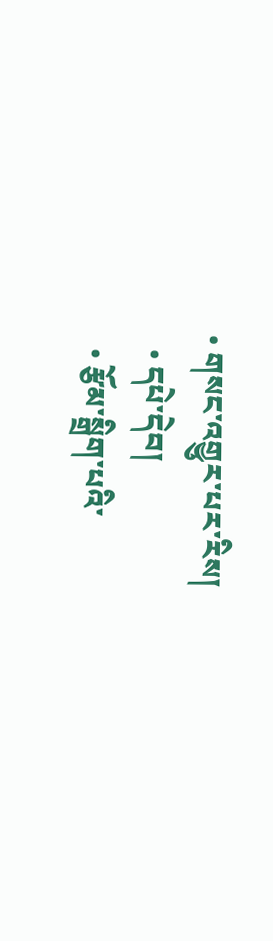• གསང་འགྱུར་པར་རིས།
  • དཔེ་དེབ།
  • རྩོམ་སྒྲིག་པའི་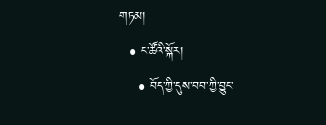གཏམ།
  • ང་ཚོའི་སྐོར།
    • བོད་ཀྱི་དུས་བབ་ཀྱི་བྱུང་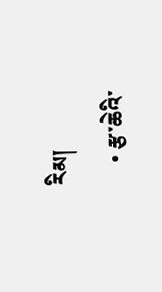རིམ།
    • རྩ་ཆེའི་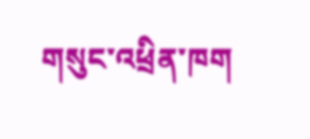གསུང་འཕྲིན་ཁག